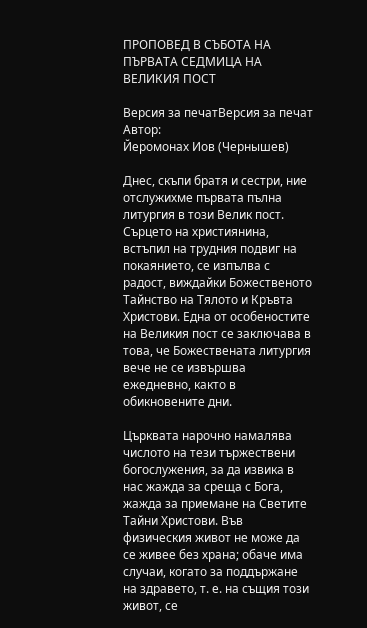ПРОПОВЕД В СЪБОТА НА ПЪРВАТА СЕДМИЦА НА ВЕЛИКИЯ ПОСТ

Версия за печатВерсия за печат
Автор:
Йеромонах Иов (Чернышев)

Днес, скъпи братя и сестри, ние отслужихме първата пълна литургия в този Велик пост. Сърцето на християнина, встъпил на трудния подвиг на покаянието, се изпълва с радост, виждайки Божественото Тайнство на Тялото и Кръвта Христови. Една от особеностите на Великия пост се заключава в това, чe Божествената литургия вече не се извършва ежедневно, както в обикновените дни.

Църквата нарочно намалява числото на тези тържествени богослужения, за да извика в нас жажда за среща с Бога, жажда за приемане на Светите Тайни Христови. Във физическия живот не може да се живее без храна; обаче има случаи, когато за поддържане на здравето, т. е. на същия този живот, се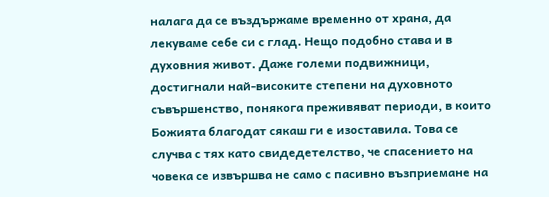налага да се въздържаме временно от храна, да лекуваме себе си с глад. Нещо подобно става и в духовния живот. Даже големи подвижници, достигнали най-високите степени на духовното съвършенство, понякога преживяват периоди, в които Божията благодат сякаш ги е изоставила. Това се случва с тях като свидедетелство, че спасението на човека се извършва не само с пасивно възприемане на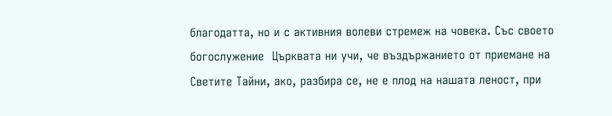благодатта, но и с активния волеви стремеж на човека. Със своето богослужение  Църквата ни учи, че въздържанието от приемане на Светите Тайни, ако, разбира се, не е плод на нашата леност, при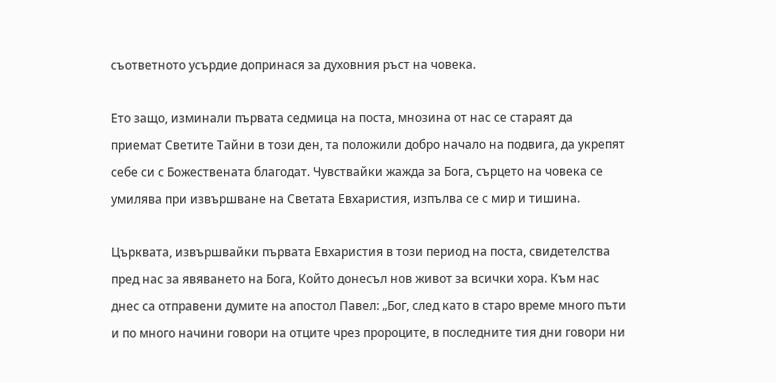съответното усърдие допринася за духовния ръст на човека.

Ето защо, изминали първата седмица на поста, мнозина от нас се стараят да приемат Светите Тайни в този ден, та положили добро начало на подвига, да укрепят себе си с Божествената благодат. Чувствайки жажда за Бога, сърцето на човека се умилява при извършване на Светата Евхаристия, изпълва се с мир и тишина.

Църквата, извършвайки първата Евхаристия в този период на поста, свидетелства пред нас за явяването на Бога, Който донесъл нов живот за всички хора. Към нас днес са отправени думите на апостол Павел: „Бог, след като в старо време много пъти и по много начини говори на отците чрез пророците, в последните тия дни говори ни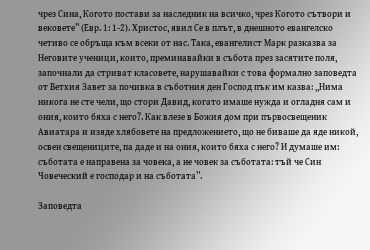чрез Сина, Когото постави за наследник на всичко, чрез Когото сътвори и вековете” (Евр. 1: 1-2). Христос, явил Се в плът, в днешното евангелско четиво се обръща към всеки от нас. Така, евангелист Марк разказва за Неговите ученици, които, преминавайки в събота през засятите поля, започнали да стриват класовете, нарушавайки с това формално заповедта от Ветхия Завет за почивка в съботния ден Господ пък им казва: „Нима никога не сте чели, що стори Давид, когато имаше нужда и огладня сам и ония, които бяха с него?. Как влезе в Божия дом при първосвещеник Авиатара и изяде хлябовете на предложението, що не биваше да яде никой, освен свещениците, па даде и на ония, които бяха с него? И думаше им: съботата е направена за човека, а не човек за съботата: тъй че Син Човеческий е господар и на съботата”.

Заповедта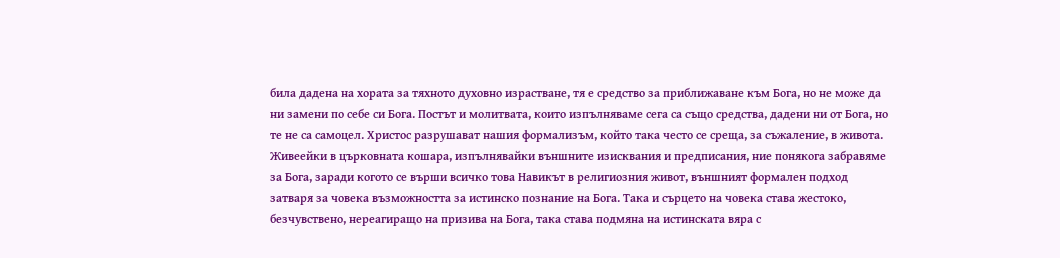била дадена на хората за тяхното духовно израстване, тя е средство за приближаване към Бога, но не може да ни замени по себе си Бога. Постът и молитвата, които изпълняваме сега са също средства, дадени ни от Бога, но те не са самоцел. Христос разрушават нашия формализъм, който така често се среща, за съжаление, в живота. Живеейки в църковната кошара, изпълнявайки външните изисквания и предписания, ние понякога забравяме за Бога, заради когото се върши всичко това Навикът в религиозния живот, външният формален подход затваря за човека възможността за истинско познание на Бога. Така и сърцето на човека става жестоко, безчувствено, нереагиращо на призива на Бога, така става подмяна на истинската вяра с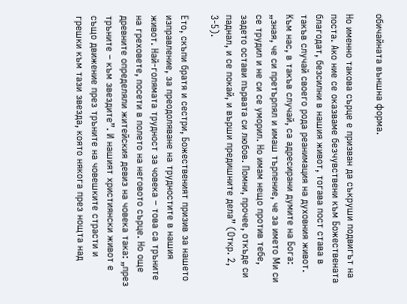обичайната външна форма.

Но именно такова сърце е призван да съкруши подвигът на поста. Ако ние се оказваме безчувствени към Божествената благодат, безсилни в нашия живот, тогава пост става в такъв случай своего рода реанимация на духовния живот. Към нас, в такъв случай, са адресирани думите на Бога: „зная, че си претърпял и имаш търпение, че за името Ми си се трудил и не си се уморил. Но имам нещо против тебе, задето остави първата си любов. Помни, прочее, откъде си паднал, и се покай, и върши предишните дела” (Откр. 2, 3-5).

Ето, скъпи братя и сестри, Божественият призив за нашето изправление, за преодоляване на трудностите в нашия живот. Най-голямата трудност за човека – това са тръните на греховете, посети в полето на неговото сърце. Но още древните определяли житейския девиз на човека така: „през тръните – към звездите”. И нашият християнски живот е също движение през тръните на човешките страсти и грешки към тази звезда, която някога през нощта над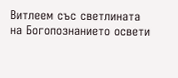Витлеем със светлината на Богопознанието освети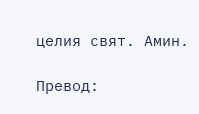целия свят. Амин.

Превод: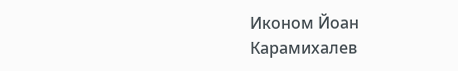Иконом Йоан Карамихалев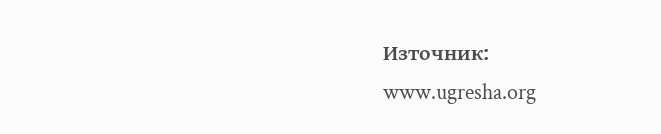Източник:
www.ugresha.org